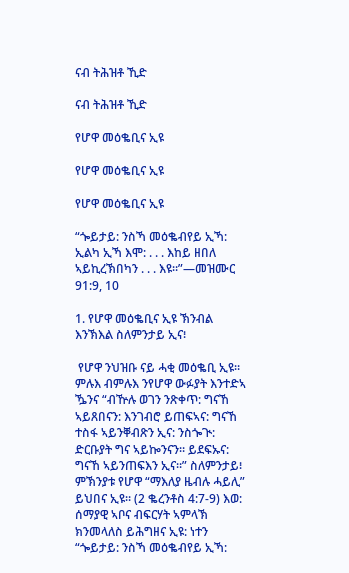ናብ ትሕዝቶ ኺድ

ናብ ትሕዝቶ ኺድ

የሆዋ መዕቈቢና ኢዩ

የሆዋ መዕቈቢና ኢዩ

የሆዋ መዕቈቢና ኢዩ

“ጐይታይ: ንስኻ መዕቈብየይ ኢኻ: ኢልካ ኢኻ እሞ: . . . እከይ ዘበለ ኣይኪረኽበካን . . . እዩ።”—መዝሙር 91:9, 10

1. የሆዋ መዕቈቢና ኢዩ ኽንብል እንኽእል ስለምንታይ ኢና፧

 የሆዋ ንህዝቡ ናይ ሓቂ መዕቈቢ ኢዩ። ምሉእ ብምሉእ ንየሆዋ ውፉያት እንተድኣ ዄንና “ብዅሉ ወገን ንጽቀጥ: ግናኸ ኣይጸበናን: እንገብሮ ይጠፍኣና: ግናኸ ተስፋ ኣይንቐብጽን ኢና: ንስጐጒ: ድርቡያት ግና ኣይኰንናን። ይደፍኡና: ግናኸ ኣይንጠፍእን ኢና።” ስለምንታይ፧ ምኽንያቱ የሆዋ “ማእለያ ዜብሉ ሓይሊ” ይህበና ኢዩ። (2 ቈረንቶስ 4:7-9) እወ: ሰማያዊ ኣቦና ብፍርሃት ኣምላኽ ክንመላለስ ይሕግዘና ኢዩ: ነተን “ጐይታይ: ንስኻ መዕቈብየይ ኢኻ: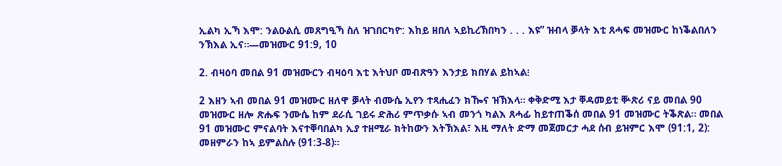ኢልካ ኢኻ እሞ: ንልዑልሲ መጸግዒኻ ስለ ዝገበርካዮ: እከይ ዘበለ ኣይኪረኽበካን . . . እዩ” ዝብላ ቓላት እቲ ጸሓፍ መዝሙር ከነቕልበለን ንኽእል ኢና።—መዝሙር 91:9, 10

2. ብዛዕባ መበል 91 መዝሙርን ብዛዕባ እቲ እትህቦ መብጽዓን እንታይ ክበሃል ይከኣል፧

2 እዘን ኣብ መበል 91 መዝሙር ዘለዋ ቓላት ብሙሴ ኢየን ተጻሒፈን ክዀና ዝኽእላ። ቀቅድሚ እታ ቐዳመይቲ ቝጽሪ ናይ መበል 90 መዝሙር ዘሎ ጽሑፍ ንሙሴ ከም ደራሲ ገይሩ ድሕሪ ምጥቃሱ ኣብ መንጎ ካልእ ጸሓፊ ከይተጠቕሰ መበል 91 መዝሙር ትቕጽል። መበል 91 መዝሙር ምናልባት እናተቐባበልካ ኢያ ተዘሚራ ክትከውን እትኽእል፣ እዚ ማለት ድማ መጀመርታ ሓደ ሰብ ይዝምር እሞ (91:1, 2): መዘምራን ከኣ ይምልስሉ (91:3-8)።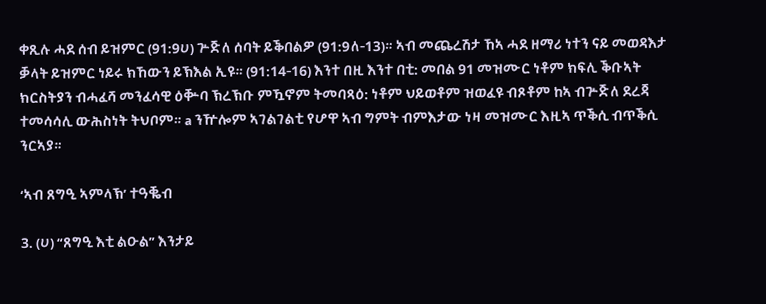ቀጺሉ ሓደ ሰብ ይዝምር (91:9ሀ) ጕጅለ ሰባት ይቕበልዎ (91:9ለ-13)። ኣብ መጨረሽታ ኸኣ ሓደ ዘማሪ ነተን ናይ መወዳእታ ቓላት ይዝምር ነይሩ ክኸውን ይኽእል ኢዩ። (91:14-16) እንተ በዚ እንተ በቲ: መበል 91 መዝሙር ነቶም ክፍሊ ቕቡኣት ክርስትያን ብሓፈሻ መንፈሳዊ ዕቝባ ኽረኽቡ ምዃኖም ትመባጻዕ: ነቶም ህይወቶም ዝወፈዩ ብጾቶም ከኣ ብጕጅለ ደረጃ ተመሳሳሊ ውሕስነት ትህቦም። a ንዅሎም ኣገልገልቲ የሆዋ ኣብ ግምት ብምእታው ነዛ መዝሙር እዚኣ ጥቕሲ ብጥቕሲ ንርኣያ።

‘ኣብ ጸግዒ ኣምላኽ’ ተዓቘብ

3. (ሀ) “ጸግዒ እቲ ልዑል” እንታይ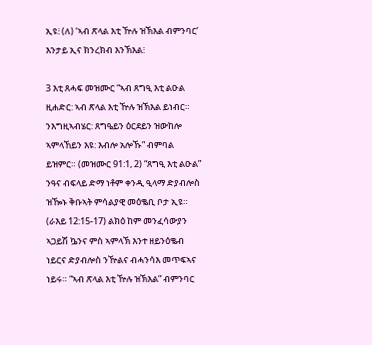ኢዩ፧ (ለ) ‘ኣብ ጽላል እቲ ዅሉ ዝኽእል ብምንባር’ እንታይ ኢና ክንረክብ እንኽእል፧

3 እቲ ጸሓፍ መዝሙር “ኣብ ጸግዒ እቲ ልዑል ዚሐድር: ኣብ ጽላል እቲ ዅሉ ዝኽእል ይነብር። ንእግዚኣብሄር: ጸግዔይን ዕርደይን ዝውከሎ ኣምላኸይን እዩ: እብሎ አሎኹ” ብምባል ይዝምር። (መዝሙር 91:1, 2) “ጸግዒ እቲ ልዑል” ንዓና ብፍላይ ድማ ነቶም ቀንዲ ዒላማ ድያብሎስ ዝዀኑ ቅቡኣት ምሳልያዊ መዕቈቢ ቦታ ኢዩ። (ራእይ 12:15-17) ልክዕ ከም መንፈሳውያን ኣጋይሽ ኴንና ምስ ኣምላኽ እንተ ዘይንዕቈብ ነይርና ድያብሎስ ንዅልና ብሓንሳእ መጥፍኣና ነይሩ። “ኣብ ጽላል እቲ ዅሉ ዝኽእል” ብምንባር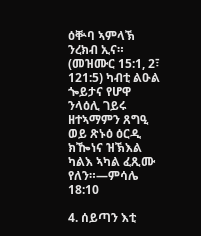ዕቝባ ኣምላኽ ንረክብ ኢና። (መዝሙር 15:1, 2፣ 121:5) ካብቲ ልዑል ጐይታና የሆዋ ንላዕሊ ገይሩ ዘተኣማምን ጸግዒ ወይ ጽኑዕ ዕርዲ ክዀነና ዝኽእል ካልእ ኣካል ፈጺሙ የለን።—ምሳሌ 18:10

4. ሰይጣን እቲ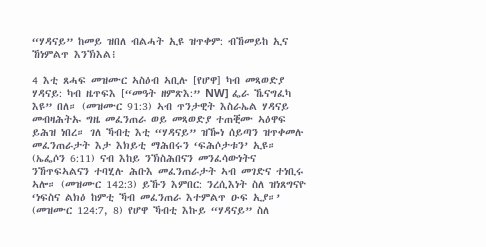“ሃዳናይ” ከመይ ዝበለ ብልሓት ኢዩ ዝጥቀም: ብኸመይከ ኢና ኸነምልጥ እንኽእል፧

4 እቲ ጸሓፍ መዝሙር ኣስዕብ ኣቢሉ [የሆዋ] ካብ መጻወድያ ሃዳናይ: ካብ ዜጥፍእ [“መዓት ዘምጽእ:” NW] ፌራ ኼናግፈካ እዩ” በለ። (መዝሙር 91:3) ኣብ ጥንታዊት እስራኤል ሃዳናይ መብዛሕትኡ ግዜ መፈንጠራ ወይ መጻወድያ ተጠቒሙ ኣዕዋፍ ይሕዝ ነበረ። ገለ ኻብቲ እቲ “ሃዳናይ” ዝዀነ ሰይጣን ዝጥቀመሉ መፈንጠራታት እታ እክይቲ ማሕበሩን ‘ፍሕሶታቱን’ ኢዩ። (ኤፌሶን 6:11) ናብ እከይ ንኽስሕበናን መንፈሳውነትና ንኸጥፍኣልናን ተባሂሉ ሕቡእ መፈንጠራታት ኣብ መገድና ተነቢሩ ኣሎ። (መዝሙር 142:3) ይኹን እምበር: ንረሲእነት ስለ ዝነጸግናዮ ‘ነፍስና ልክዕ ከምቲ ኻብ መፈንጠራ እተምልጥ ዑፍ ኢያ።’ (መዝሙር 124:7, 8) የሆዋ ኻብቲ እኩይ “ሃዳናይ” ስለ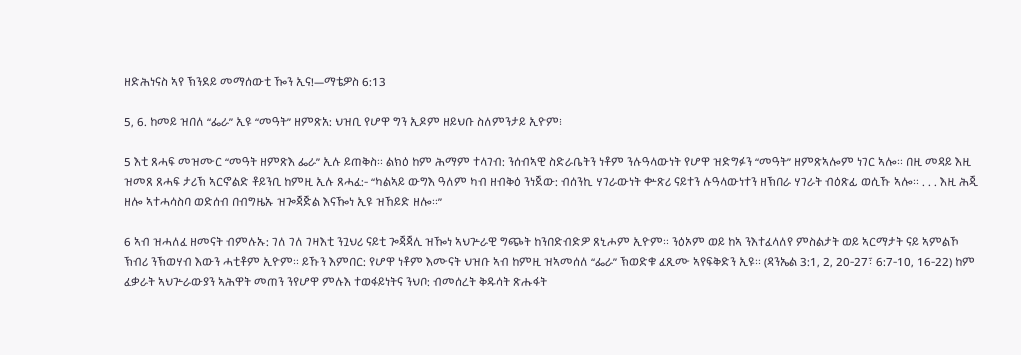ዘድሕነናስ ኣየ ኽንደይ መማሰውቲ ዀን ኢና!—ማቴዎስ 6:13

5, 6. ከመይ ዝበለ “ፌራ” ኢዩ “መዓት” ዘምጽአ: ህዝቢ የሆዋ ግን ኢዶም ዘይህቡ ስለምንታይ ኢዮም፧

5 እቲ ጸሓፍ መዝሙር “መዓት ዘምጽእ ፌራ” ኢሉ ይጠቅስ። ልክዕ ከም ሕማም ተላገብ: ንሰብኣዊ ስድራቤትን ነቶም ንሉዓላውነት የሆዋ ዝድግፉን “መዓት” ዘምጽኣሎም ነገር ኣሎ። በዚ መዳይ እዚ ዝመጸ ጸሓፍ ታሪኽ ኣርኖልድ ቶይንቢ ከምዚ ኢሉ ጸሓፈ:- “ካልኣይ ውግእ ዓለም ካብ ዘብቅዕ ንነጀው: ብሰንኪ ሃገራውነት ቍጽሪ ናይተን ሉዓላውነተን ዘኽበራ ሃገራት ብዕጽፊ ወሲኹ ኣሎ። . . . እዚ ሕጂ ዘሎ ኣተሓሳስባ ወድሰብ በብግዜኡ ዝጐጃጅል እናዀነ ኢዩ ዝኸይድ ዘሎ።”

6 ኣብ ዝሓለፈ ዘመናት ብምሉኡ: ገለ ገለ ገዛእቲ ንጓህሪ ናይቲ ጐጃጃሊ ዝዀነ ኣህጕራዊ ግጭት ከንበድብድዎ ጸኒሖም ኢዮም። ንዕኦም ወይ ከኣ ንእተፈላለየ ምስልታት ወይ ኣርማታት ናይ ኣምልኾ ኽብሪ ንኽወሃብ እውን ሓቲቶም ኢዮም። ይኹን እምበር: የሆዋ ነቶም እሙናት ህዝቡ ኣብ ከምዚ ዝኣመሰለ “ፌራ” ኽወድቁ ፈጺሙ ኣየፍቅድን ኢዩ። (ዳንኤል 3:1, 2, 20-27፣ 6:7-10, 16-22) ከም ፈቃራት ኣህጕራውያን ኣሕዋት መጠን ንየሆዋ ምሉእ ተወፋይነትና ንህቦ: ብመሰረት ቅዱሳት ጽሑፋት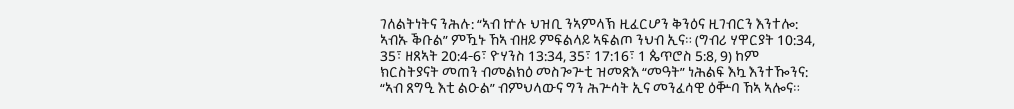ገለልትነትና ንሕሉ: “ኣብ ኵሉ ህዝቢ ንኣምላኽ ዚፈርሆን ቅንዕና ዚገብርን እንተሎ: ኣብኡ ቕቡል” ምዃኑ ኸኣ ብዘይ ምፍልላይ ኣፍልጦ ንህብ ኢና። (ግብሪ ሃዋርያት 10:34, 35፣ ዘጸኣት 20:4-6፣ ዮሃንስ 13:34, 35፣ 17:16፣ 1 ጴጥሮስ 5:8, 9) ከም ክርስትያናት መጠን ብመልክዕ መስጐጕቲ ዝመጽእ “መዓት” ነሕልፍ እኳ እንተዀንና: “ኣብ ጸግዒ እቲ ልዑል” ብምህላውና ግን ሕጕሳት ኢና መንፈሳዊ ዕቝባ ኸኣ ኣሎና።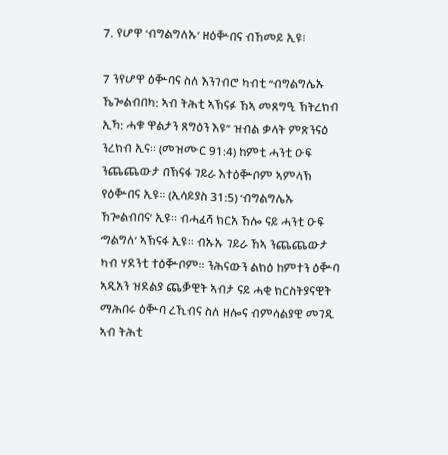7. የሆዋ ‘ብግልግለኡ’ ዘዕቝበና ብኸመይ ኢዩ፧

7 ንየሆዋ ዕቝባና ስለ እንገብሮ ካብቲ “ብግልግሌኡ ኼጐልብበካ: ኣብ ትሕቲ ኣኽናፉ ኸኣ መጸግዒ ኽትረክብ ኢኻ: ሓቁ ዋልታን ጸግዕን እዩ” ዝብል ቃላት ምጽንናዕ ንረክብ ኢና። (መዝሙር 91:4) ከምቲ ሓንቲ ዑፍ ንጨጨውታ በኽናፋ ገይራ እተዕቝቦም ኣምላኽ የዕቝበና ኢዩ። (ኢሳይያስ 31:5) ‘ብግልግሌኡ ኸጐልብበና’ ኢዩ። ብሓፈሻ ክርአ ኸሎ ናይ ሓንቲ ዑፍ ‘ግልግለ’ ኣኽናፋ ኢዩ። ብኡኡ ገይራ ኸኣ ንጨጨውታ ካብ ሃደንቲ ተዕቝቦም። ንሕናውን ልክዕ ከምተን ዕቝባ ኣዲአን ዝደልያ ጨቓዊት ኣብታ ናይ ሓቂ ክርስትያናዊት ማሕበሩ ዕቝባ ረኺብና ስለ ዘሎና ብምሳልያዊ መገዲ ኣብ ትሕቲ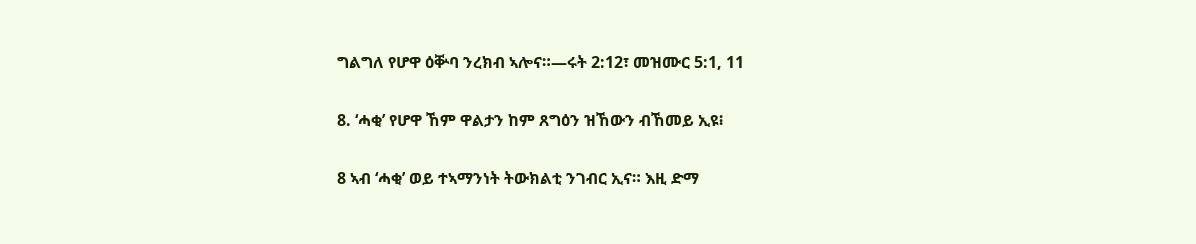ግልግለ የሆዋ ዕቝባ ንረክብ ኣሎና።—ሩት 2:12፣ መዝሙር 5:1, 11

8. ‘ሓቂ’ የሆዋ ኸም ዋልታን ከም ጸግዕን ዝኸውን ብኸመይ ኢዩ፧

8 ኣብ ‘ሓቂ’ ወይ ተኣማንነት ትውክልቲ ንገብር ኢና። እዚ ድማ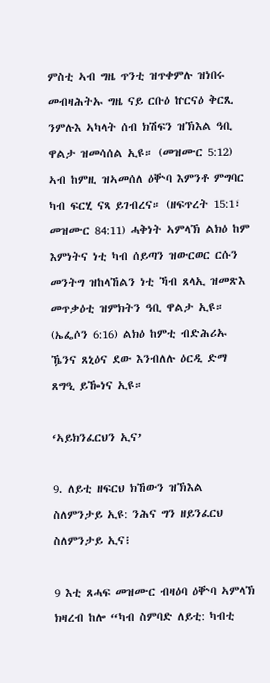ምስቲ ኣብ ግዜ ጥንቲ ዝጥቀምሉ ዝነበሩ መብዛሕትኡ ግዜ ናይ ርቡዕ ኵርናዕ ቅርጺ ንምሉእ ኣካላት ሰብ ክሽፍን ዝኽእል ዓቢ ዋልታ ዝመሳሰል ኢዩ። (መዝሙር 5:12) ኣብ ከምዚ ዝኣመሰለ ዕቝባ እምንቶ ምግባር ካብ ፍርሂ ናጻ ይገብረና። (ዘፍጥረት 15:1፣ መዝሙር 84:11) ሓቅነት ኣምላኽ ልክዕ ከም እምነትና ነቲ ካብ ሰይጣን ዝውርወር ርሱን መንትግ ዝከላኸልን ነቲ ኻብ ጸላኢ ዝመጽእ መጥቃዕቲ ዝምክትን ዓቢ ዋልታ ኢዩ። (ኤፌሶን 6:16) ልክዕ ከምቲ ብድሕሪኡ ዄንና ጸኒዕና ደው እንብለሉ ዕርዲ ድማ ጸግዒ ይዀነና ኢዩ።

‘ኣይክንፈርህን ኢና’

9. ለይቲ ዘፍርህ ክኸውን ዝኽእል ስለምንታይ ኢዩ: ንሕና ግን ዘይንፈርህ ስለምንታይ ኢና፧

9 እቲ ጸሓፍ መዝሙር ብዛዕባ ዕቝባ ኣምላኽ ክዛረብ ከሎ “ካብ ስምባድ ለይቲ: ካብቲ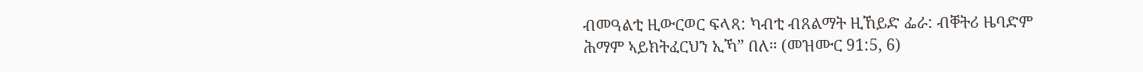ብመዓልቲ ዚውርወር ፍላጻ: ካብቲ ብጸልማት ዚኸይድ ፌራ: ብቐትሪ ዜባድም ሕማም ኣይክትፈርህን ኢኻ” በለ። (መዝሙር 91:5, 6)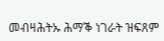መብዛሕትኡ ሕማቕ ነገራት ዝፍጸም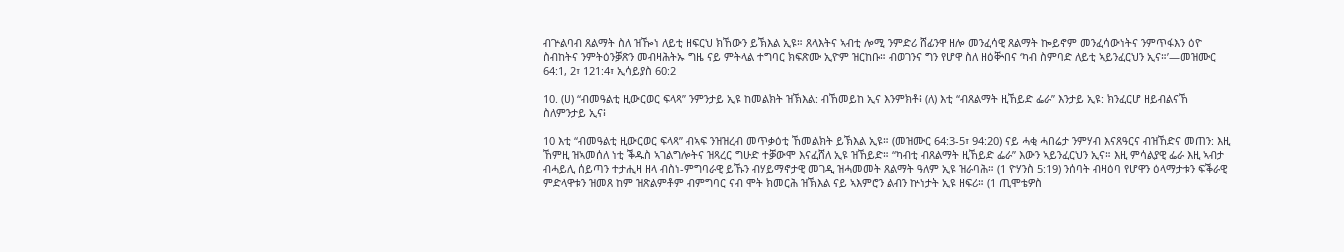ብጕልባብ ጸልማት ስለ ዝዀነ ለይቲ ዘፍርህ ክኸውን ይኽእል ኢዩ። ጸላእትና ኣብቲ ሎሚ ንምድሪ ሸፊንዋ ዘሎ መንፈሳዊ ጸልማት ኰይኖም መንፈሳውነትና ንምጥፋእን ዕዮ ስብከትና ንምትዕንቓጽን መብዛሕትኡ ግዜ ናይ ምትላል ተግባር ክፍጽሙ ኢዮም ዝርከቡ። ብወገንና ግን የሆዋ ስለ ዘዕቝበና ‘ካብ ስምባድ ለይቲ ኣይንፈርህን ኢና።’—መዝሙር 64:1, 2፣ 121:4፣ ኢሳይያስ 60:2

10. (ሀ) “ብመዓልቲ ዚውርወር ፍላጻ” ንምንታይ ኢዩ ከመልክት ዝኽእል: ብኸመይከ ኢና እንምክቶ፧ (ለ) እቲ “ብጸልማት ዚኸይድ ፌራ” እንታይ ኢዩ: ክንፈርሆ ዘይብልናኸ ስለምንታይ ኢና፧

10 እቲ “ብመዓልቲ ዚውርወር ፍላጻ” ብኣፍ ንዝዝረብ መጥቃዕቲ ኸመልክት ይኽእል ኢዩ። (መዝሙር 64:3-5፣ 94:20) ናይ ሓቂ ሓበሬታ ንምሃብ እናጸዓርና ብዝኸድና መጠን: እዚ ኸምዚ ዝኣመሰለ ነቲ ቕዱስ ኣገልግሎትና ዝጻረር ግሁድ ተቓውሞ እናፈሸለ ኢዩ ዝኸይድ። “ካብቲ ብጸልማት ዚኸይድ ፌራ” እውን ኣይንፈርህን ኢና። እዚ ምሳልያዊ ፌራ እዚ ኣብታ ብሓይሊ ሰይጣን ተታሒዛ ዘላ ብስነ-ምግባራዊ ይኹን ብሃይማኖታዊ መገዲ ዝሓመመት ጸልማት ዓለም ኢዩ ዝራባሕ። (1 ዮሃንስ 5:19) ንሰባት ብዛዕባ የሆዋን ዕላማታቱን ፍቕራዊ ምድላዋቱን ዝመጸ ከም ዝጽልምቶም ብምግባር ናብ ሞት ክመርሕ ዝኽእል ናይ ኣእምሮን ልብን ኵነታት ኢዩ ዘፍሪ። (1 ጢሞቴዎስ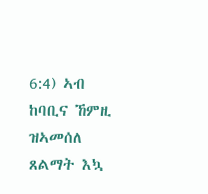6:4) ኣብ ከባቢና ኸምዚ ዝኣመሰለ ጸልማት እኳ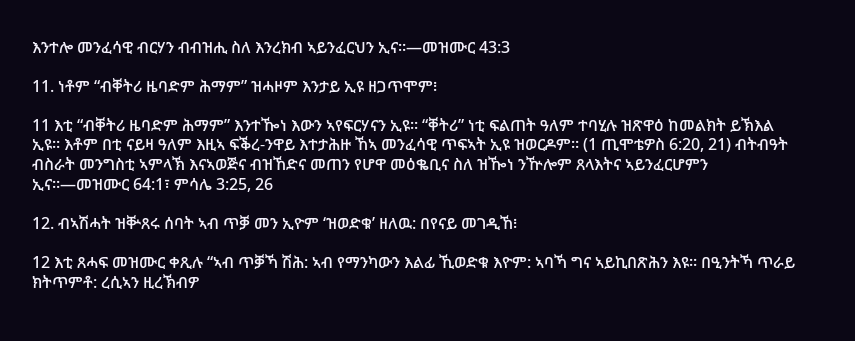እንተሎ መንፈሳዊ ብርሃን ብብዝሒ ስለ እንረክብ ኣይንፈርህን ኢና።—መዝሙር 43:3

11. ነቶም “ብቐትሪ ዜባድም ሕማም” ዝሓዞም እንታይ ኢዩ ዘጋጥሞም፧

11 እቲ “ብቐትሪ ዜባድም ሕማም” እንተዀነ እውን ኣየፍርሃናን ኢዩ። “ቐትሪ” ነቲ ፍልጠት ዓለም ተባሂሉ ዝጽዋዕ ከመልክት ይኽእል ኢዩ። እቶም በቲ ናይዛ ዓለም እዚኣ ፍቕረ-ንዋይ እተታሕዙ ኸኣ መንፈሳዊ ጥፍኣት ኢዩ ዝወርዶም። (1 ጢሞቴዎስ 6:20, 21) ብትብዓት ብስራት መንግስቲ ኣምላኽ እናኣወጅና ብዝኸድና መጠን የሆዋ መዕቈቢና ስለ ዝዀነ ንዅሎም ጸላእትና ኣይንፈርሆምን ኢና።—መዝሙር 64:1፣ ምሳሌ 3:25, 26

12. ብኣሽሓት ዝቝጸሩ ሰባት ኣብ ጥቓ መን ኢዮም ‘ዝወድቁ’ ዘለዉ: በየናይ መገዲኸ፧

12 እቲ ጸሓፍ መዝሙር ቀጺሉ “ኣብ ጥቓኻ ሽሕ: ኣብ የማንካውን እልፊ ኺወድቁ እዮም: ኣባኻ ግና ኣይኪበጽሕን እዩ። በዒንትኻ ጥራይ ክትጥምቶ: ረሲኣን ዚረኽብዎ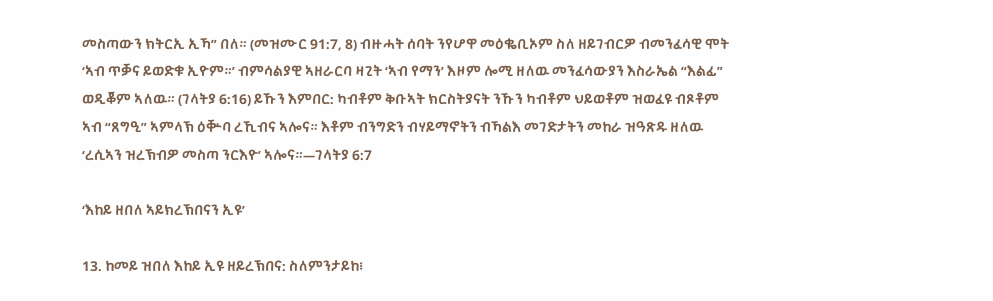መስጣውን ክትርኢ ኢኻ” በለ። (መዝሙር 91:7, 8) ብዙሓት ሰባት ንየሆዋ መዕቈቢኦም ስለ ዘይገብርዎ ብመንፈሳዊ ሞት ‘ኣብ ጥቓና ይወድቁ ኢዮም።’ ብምሳልያዊ ኣዘራርባ ዛጊት ‘ኣብ የማን’ እዞም ሎሚ ዘለዉ መንፈሳውያን እስራኤል “እልፊ” ወዲቖም ኣለዉ። (ገላትያ 6:16) ይኹን እምበር: ካብቶም ቅቡኣት ክርስትያናት ንኹን ካብቶም ህይወቶም ዝወፈዩ ብጾቶም ኣብ “ጸግዒ” ኣምላኽ ዕቝባ ረኺብና ኣሎና። እቶም ብንግድን ብሃይማኖትን ብኻልእ መገድታትን መከራ ዝዓጽዱ ዘለዉ ‘ረሲኣን ዝረኽብዎ መስጣ ንርእዮ’ ኣሎና።—ገላትያ 6:7

‘እከይ ዘበለ ኣይክረኽበናን ኢዩ’

13. ከመይ ዝበለ እከይ ኢዩ ዘይረኽበና: ስለምንታይከ፧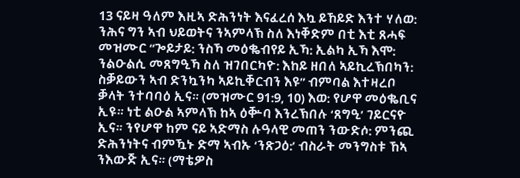13 ናይዛ ዓለም እዚኣ ድሕንነት እናፈረሰ እኳ ይኸይድ እንተ ሃለወ: ንሕና ግን ኣብ ህይወትና ንኣምላኽ ስለ እነቐድም በቲ እቲ ጸሓፍ መዝሙር “ጐይታይ: ንስኻ መዕቈብየይ ኢኻ: ኢልካ ኢኻ እሞ: ንልዑልሲ መጸግዒኻ ስለ ዝገበርካዮ: እከይ ዘበለ ኣይኪረኽበካን: ስቓይውን ኣብ ድንኳንካ ኣይኪቐርብን እዩ” ብምባል እተዛረቦ ቓላት ንተባባዕ ኢና። (መዝሙር 91:9, 10) እወ: የሆዋ መዕቈቢና ኢዩ። ነቲ ልዑል ኣምላኽ ከኣ ዕቝባ እንረኽበሉ ‘ጸግዒ’ ገይርናዮ ኢና። ንየሆዋ ከም ናይ ኣድማስ ሉዓላዊ መጠን ንውድሶ: ምንጪ ድሕንነትና ብምዃኑ ድማ ኣብኡ ‘ንጽጋዕ:’ ብስራት መንግስቱ ኸኣ ንእውጅ ኢና። (ማቴዎስ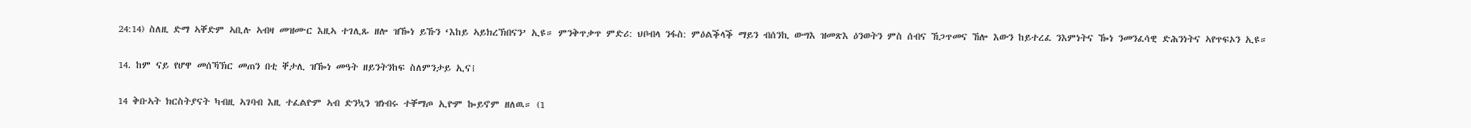24:14) ስለዚ ድማ ኣቐድም ኣቢሉ ኣብዛ መዝሙር እዚኣ ተገሊጹ ዘሎ ዝዀነ ይኹን ‘እከይ ኣይክረኽበናን’ ኢዩ። ምንቅጥቃጥ ምድሪ: ህቦብላ ንፋስ: ምዕልቕላቕ ማይን ብሰንኪ ውግእ ዝመጽእ ዕንወትን ምስ ሰብና ኸጋጥመና ኸሎ እውን ከይተረፈ ንእምነትና ዀነ ንመንፈሳዊ ድሕንነትና ኣየጥፍኦን ኢዩ።

14. ከም ናይ የሆዋ መሰኻኽር መጠን በቲ ቐታሊ ዝዀነ መዓት ዘይንትንከፍ ስለምንታይ ኢና፧

14 ቅቡኣት ክርስትያናት ካብዚ ኣገባብ እዚ ተፈልዮም ኣብ ድንኳን ዝነብሩ ተቐማጦ ኢዮም ኰይኖም ዘለዉ። (1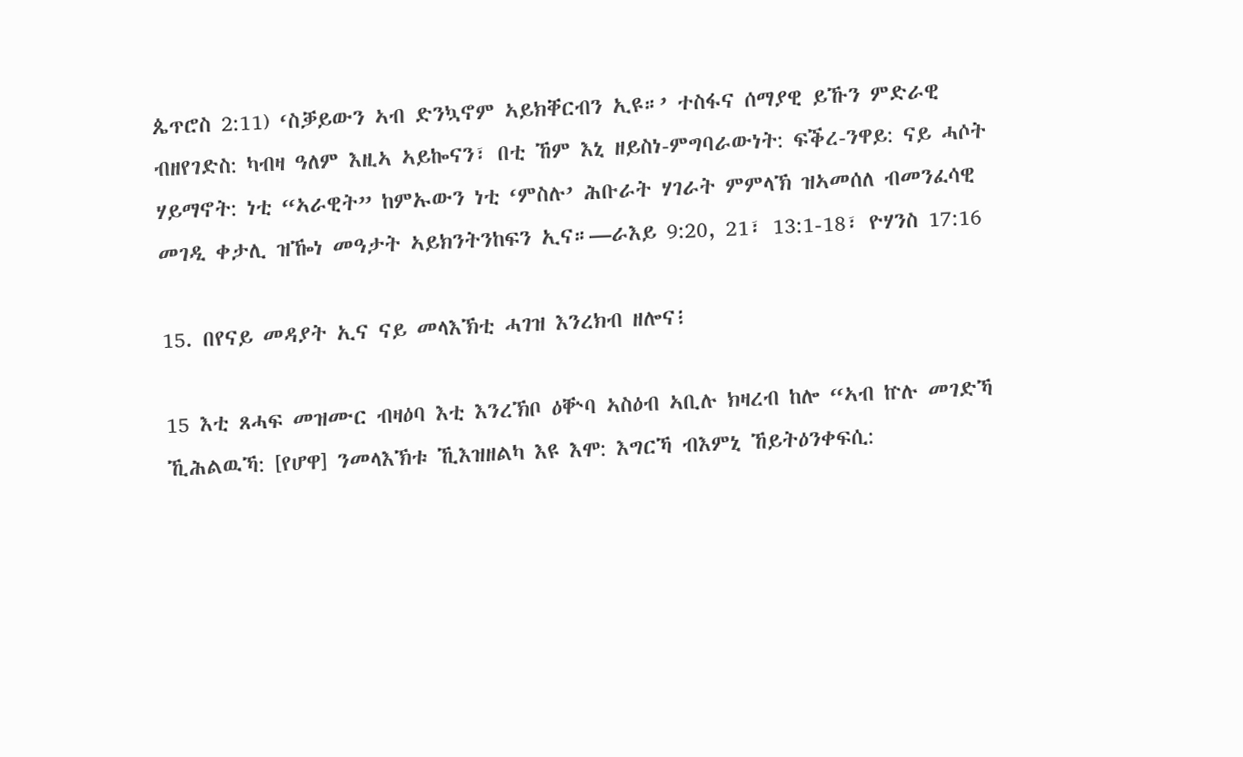ጴጥሮስ 2:11) ‘ስቓይውን ኣብ ድንኳኖም ኣይክቐርብን ኢዩ።’ ተስፋና ሰማያዊ ይኹን ምድራዊ ብዘየገድስ: ካብዛ ዓለም እዚኣ ኣይኰናን፣ በቲ ኸም እኒ ዘይስነ-ምግባራውነት: ፍቕረ-ንዋይ: ናይ ሓሶት ሃይማኖት: ነቲ “ኣራዊት” ከምኡውን ነቲ ‘ምስሉ’ ሕቡራት ሃገራት ምምላኽ ዝኣመሰለ ብመንፈሳዊ መገዲ ቀታሊ ዝዀነ መዓታት ኣይክንትንከፍን ኢና።—ራእይ 9:20, 21፣ 13:1-18፣ ዮሃንስ 17:16

15. በየናይ መዳያት ኢና ናይ መላእኽቲ ሓገዝ እንረክብ ዘሎና፧

15 እቲ ጸሓፍ መዝሙር ብዛዕባ እቲ እንረኽቦ ዕቝባ ኣስዕብ ኣቢሉ ክዛረብ ከሎ “ኣብ ኵሉ መገድኻ ኺሕልዉኻ: [የሆዋ] ንመላእኽቱ ኺእዝዘልካ እዩ እሞ: እግርኻ ብእምኒ ኸይትዕንቀፍሲ: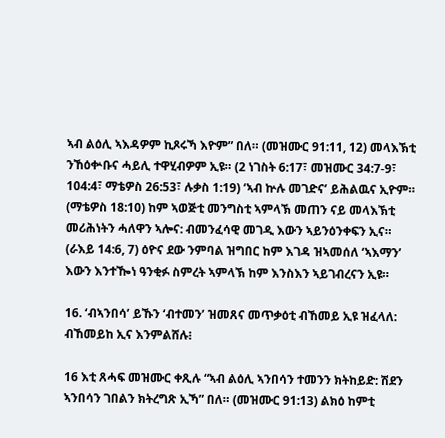ኣብ ልዕሊ ኣእዳዎም ኪጾሩኻ እዮም” በለ። (መዝሙር 91:11, 12) መላእኽቲ ንኸዕቍቡና ሓይሊ ተዋሂብዎም ኢዩ። (2 ነገስት 6:17፣ መዝሙር 34:7-9፣ 104:4፣ ማቴዎስ 26:53፣ ሉቃስ 1:19) ‘ኣብ ኵሉ መገድና’ ይሕልዉና ኢዮም። (ማቴዎስ 18:10) ከም ኣወጅቲ መንግስቲ ኣምላኽ መጠን ናይ መላእኽቲ መሪሕነትን ሓለዋን ኣሎና: ብመንፈሳዊ መገዲ እውን ኣይንዕንቀፍን ኢና። (ራእይ 14:6, 7) ዕዮና ደው ንምባል ዝግበር ከም እገዳ ዝኣመሰለ ‘ኣእማን’ እውን እንተዀነ ዓንቂፉ ስምረት ኣምላኽ ከም እንስእን ኣይገብረናን ኢዩ።

16. ‘ብኣንበሳ’ ይኹን ‘ብተመን’ ዝመጸና መጥቃዕቲ ብኸመይ ኢዩ ዝፈላለ: ብኸመይከ ኢና እንምልሸሉ፧

16 እቲ ጸሓፍ መዝሙር ቀጺሉ “ኣብ ልዕሊ ኣንበሳን ተመንን ክትከይድ: ሽደን ኣንበሳን ገበልን ክትረግጽ ኢኻ” በለ። (መዝሙር 91:13) ልክዕ ከምቲ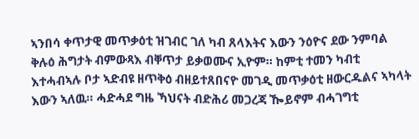ኣንበሳ ቀጥታዊ መጥቃዕቲ ዝገብር ገለ ካብ ጸላእትና እውን ንዕዮና ደው ንምባል ቅሉዕ ሕግታት ብምውጻእ ብቐጥታ ይቃወሙና ኢዮም። ከምቲ ተመን ካብቲ እተሓብኣሉ ቦታ ኣድብዩ ዘጥቅዕ ብዘይተጸበናዮ መገዲ መጥቃዕቲ ዘውርዱልና ኣካላት እውን ኣለዉ። ሓድሓደ ግዜ ኻህናት ብድሕሪ መጋረጃ ዀይኖም ብሓገግቲ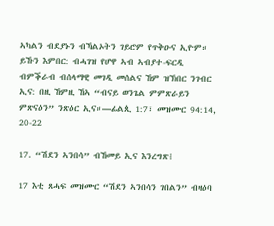ኣካልን ብደያኑን ብኻልኦትን ገይሮም የጥቅዑና ኢዮም። ይኹን እምበር: ብሓገዝ የሆዋ ኣብ ኣብያተ-ፍርዲ ብምቕራብ ብሰላማዊ መገዲ መሰልና ኸም ዝኽበር ንገብር ኢና: በዚ ኸምዚ ኸኣ “ብናይ ወንጌል ምምጽራይን ምጽናዕን” ንጽዕር ኢና።—ፊልጲ 1:7፣ መዝሙር 94:14, 20-22

17. “ሽደን ኣንበሳ” ብኸመይ ኢና እንረግጽ፧

17 እቲ ጸሓፍ መዝሙር “ሽደን ኣንበሳን ገበልን” ብዛዕባ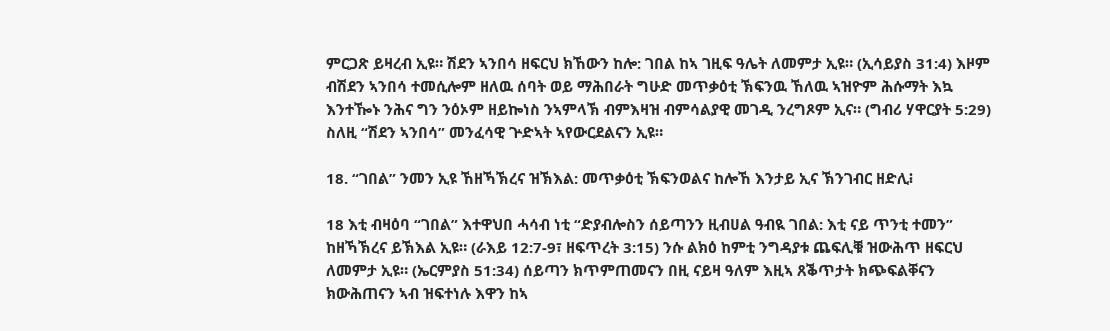ምርጋጽ ይዛረብ ኢዩ። ሽደን ኣንበሳ ዘፍርህ ክኸውን ከሎ: ገበል ከኣ ገዚፍ ዓሌት ለመምታ ኢዩ። (ኢሳይያስ 31:4) እዞም ብሽደን ኣንበሳ ተመሲሎም ዘለዉ ሰባት ወይ ማሕበራት ግሁድ መጥቃዕቲ ኽፍንዉ ኸለዉ ኣዝዮም ሕሱማት እኳ እንተዀኑ ንሕና ግን ንዕኦም ዘይኰነስ ንኣምላኽ ብምእዛዝ ብምሳልያዊ መገዲ ንረግጾም ኢና። (ግብሪ ሃዋርያት 5:29) ስለዚ “ሽደን ኣንበሳ” መንፈሳዊ ጕድኣት ኣየውርደልናን ኢዩ።

18. “ገበል” ንመን ኢዩ ኸዘኻኽረና ዝኽእል: መጥቃዕቲ ኽፍንወልና ከሎኸ እንታይ ኢና ኽንገብር ዘድሊ፧

18 እቲ ብዛዕባ “ገበል” እተዋህበ ሓሳብ ነቲ “ድያብሎስን ሰይጣንን ዚብሀል ዓብዪ ገበል: እቲ ናይ ጥንቲ ተመን” ከዘኻኽረና ይኽእል ኢዩ። (ራእይ 12:7-9፣ ዘፍጥረት 3:15) ንሱ ልክዕ ከምቲ ንግዳያቱ ጨፍሊቑ ዝውሕጥ ዘፍርህ ለመምታ ኢዩ። (ኤርምያስ 51:34) ሰይጣን ክጥምጠመናን በዚ ናይዛ ዓለም እዚኣ ጸቕጥታት ክጭፍልቐናን ክውሕጠናን ኣብ ዝፍተነሉ እዋን ከኣ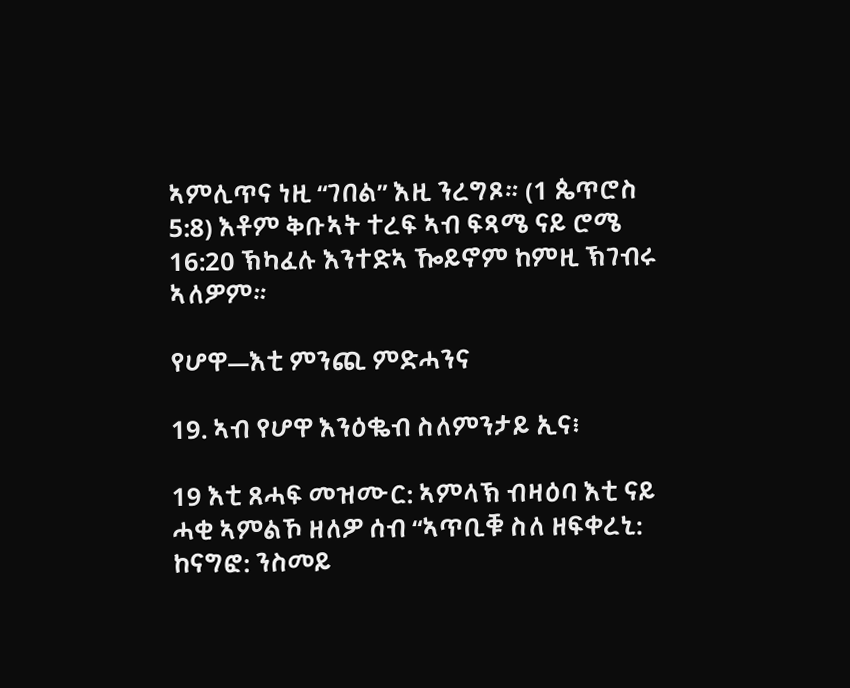ኣምሊጥና ነዚ “ገበል” እዚ ንረግጾ። (1 ጴጥሮስ 5:8) እቶም ቅቡኣት ተረፍ ኣብ ፍጻሜ ናይ ሮሜ 16:20 ኽካፈሉ እንተድኣ ዀይኖም ከምዚ ኽገብሩ ኣለዎም።

የሆዋ—እቲ ምንጪ ምድሓንና

19. ኣብ የሆዋ እንዕቈብ ስለምንታይ ኢና፧

19 እቲ ጸሓፍ መዝሙር: ኣምላኽ ብዛዕባ እቲ ናይ ሓቂ ኣምልኾ ዘለዎ ሰብ “ኣጥቢቑ ስለ ዘፍቀረኒ: ከናግፎ: ንስመይ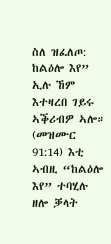ስለ ዝፈለጦ: ከልዕሎ እየ” ኢሉ ኸም እተዛረበ ገይሩ ኣቕሪብዎ ኣሎ። (መዝሙር 91:14) እቲ ኣብዚ “ከልዕሎ እየ” ተባሂሉ ዘሎ ቓላት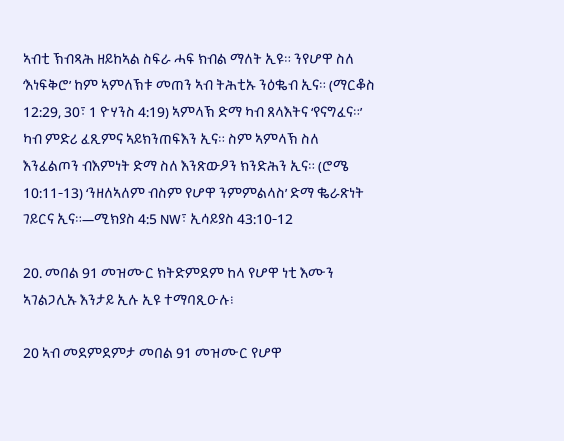ኣብቲ ኽብጻሕ ዘይከኣል ስፍራ ሓፍ ክብል ማለት ኢዩ። ንየሆዋ ስለ ‘እነፍቅሮ’ ከም ኣምለኽቱ መጠን ኣብ ትሕቲኡ ንዕቈብ ኢና። (ማርቆስ 12:29, 30፣ 1 ዮሃንስ 4:19) ኣምላኽ ድማ ካብ ጸላእትና ‘የናግፈና።’ ካብ ምድሪ ፈጺምና ኣይክንጠፍእን ኢና። ስም ኣምላኽ ስለ እንፈልጦን ብእምነት ድማ ስለ እንጽውዖን ክንድሕን ኢና። (ሮሜ 10:11-13) ‘ንዘለኣለም ብስም የሆዋ ንምምልላስ’ ድማ ቈራጽነት ገይርና ኢና።—ሚክያስ 4:5 NW፣ ኢሳይያስ 43:10-12

20. መበል 91 መዝሙር ክትድምደም ከላ የሆዋ ነቲ እሙን ኣገልጋሊኡ እንታይ ኢሉ ኢዩ ተማባጺዑሉ፧

20 ኣብ መደምደምታ መበል 91 መዝሙር የሆዋ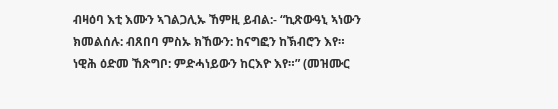ብዛዕባ እቲ እሙን ኣገልጋሊኡ ኸምዚ ይብል:- “ኪጽውዓኒ ኣነውን ክመልሰሉ: ብጸበባ ምስኡ ክኸውን: ከናግፎን ከኽብሮን እየ። ነዊሕ ዕድመ ኸጽግቦ: ምድሓነይውን ከርእዮ እየ።” (መዝሙር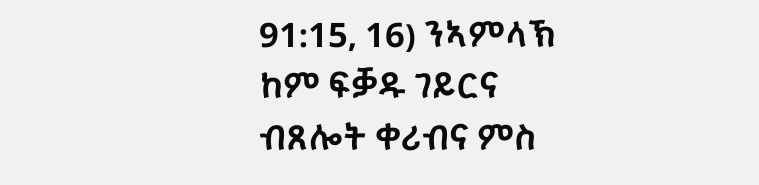91:15, 16) ንኣምላኽ ከም ፍቓዱ ገይርና ብጸሎት ቀሪብና ምስ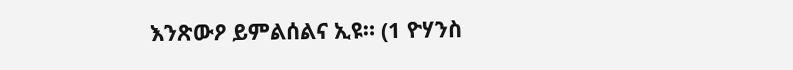እንጽውዖ ይምልሰልና ኢዩ። (1 ዮሃንስ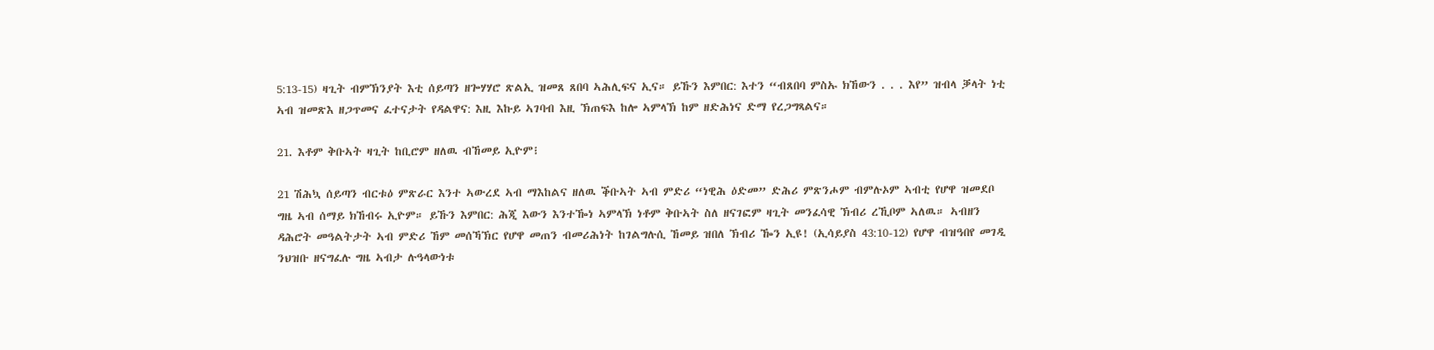5:13-15) ዛጊት ብምኽንያት እቲ ሰይጣን ዘጐሃሃሮ ጽልኢ ዝመጸ ጸበባ ኣሕሊፍና ኢና። ይኹን እምበር: እተን “ብጸበባ ምስኡ ክኸውን . . . እየ” ዝብላ ቓላት ነቲ ኣብ ዝመጽእ ዘጋጥመና ፈተናታት የዳልዋና: እዚ እኩይ ኣገባብ እዚ ኽጠፍእ ከሎ ኣምላኽ ከም ዘድሕነና ድማ የረጋግጻልና።

21. እቶም ቅቡኣት ዛጊት ከቢሮም ዘለዉ ብኸመይ ኢዮም፧

21 ሽሕኳ ሰይጣን ብርቱዕ ምጽራር እንተ ኣውረደ ኣብ ማእከልና ዘለዉ ቕቡኣት ኣብ ምድሪ “ነዊሕ ዕድመ” ድሕሪ ምጽንሖም ብምሉኦም ኣብቲ የሆዋ ዝመደቦ ግዜ ኣብ ሰማይ ክኸብሩ ኢዮም። ይኹን እምበር: ሕጂ እውን እንተዀነ ኣምላኽ ነቶም ቅቡኣት ስለ ዘናገፎም ዛጊት መንፈሳዊ ኽብሪ ረኺቦም ኣለዉ። ኣብዘን ዳሕሮት መዓልትታት ኣብ ምድሪ ኸም መሰኻኽር የሆዋ መጠን ብመሪሕነት ከገልግሉሲ ኸመይ ዝበለ ኽብሪ ዀን ኢዩ! (ኢሳይያስ 43:10-12) የሆዋ ብዝዓበየ መገዲ ንህዝቡ ዘናግፈሉ ግዜ ኣብታ ሉዓላውነቱ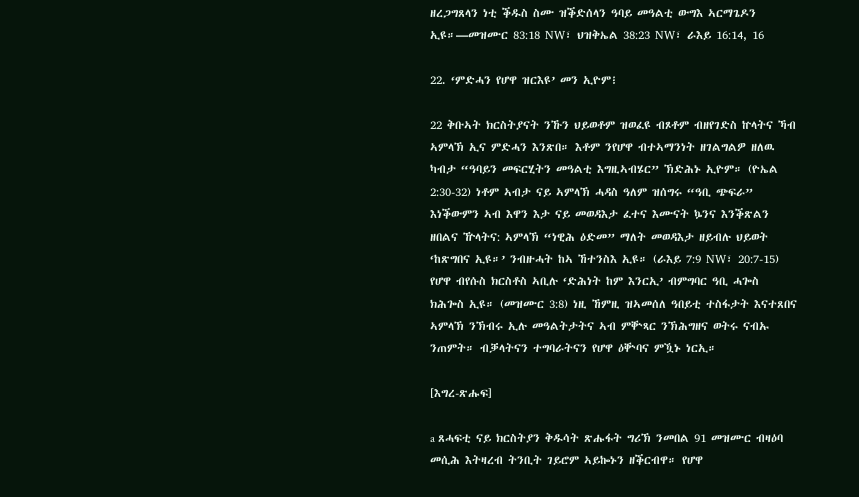ዘረጋግጸላን ነቲ ቕዱስ ስሙ ዝቕድሰላን ዓባይ መዓልቲ ውግእ ኣርማጌዶን ኢዩ።—መዝሙር 83:18 NW፣ ህዝቅኤል 38:23 NW፣ ራእይ 16:14, 16

22. ‘ምድሓን የሆዋ ዝርእዩ’ መን ኢዮም፧

22 ቅቡኣት ክርስትያናት ንኹን ህይወቶም ዝወፈዩ ብጾቶም ብዘየገድስ ኵላትና ኻብ ኣምላኽ ኢና ምድሓን እንጽበ። እቶም ንየሆዋ ብተኣማንነት ዘገልግልዎ ዘለዉ ካብታ “ዓባይን መፍርሂትን መዓልቲ እግዚኣብሄር” ኽድሕኑ ኢዮም። (ዮኤል 2:30-32) ነቶም ኣብታ ናይ ኣምላኽ ሓዳስ ዓለም ዝሰግሩ “ዓቢ ጭፍራ” እነቕውምን ኣብ እዋን እታ ናይ መወዳእታ ፈተና እሙናት ኴንና እንቕጽልን ዘበልና ዅላትና: ኣምላኽ “ነዊሕ ዕድመ” ማለት መወዳእታ ዘይብሉ ህይወት ‘ከጽግበና ኢዩ።’ ንብዙሓት ከኣ ኸተንስእ ኢዩ። (ራእይ 7:9 NW፣ 20:7-15) የሆዋ ብየሱስ ክርስቶስ ኣቢሉ ‘ድሕነት ከም እንርኢ’ ብምግባር ዓቢ ሓጐስ ክሕጐስ ኢዩ። (መዝሙር 3:8) ነዚ ኸምዚ ዝኣመሰለ ዓበይቲ ተስፋታት እናተጸበና ኣምላኽ ንኽብሩ ኢሉ መዓልትታትና ኣብ ምቝጻር ንኽሕግዘና ወትሩ ናብኡ ንጠምት። ብቓላትናን ተግባራትናን የሆዋ ዕቝባና ምዃኑ ነርኢ።

[እግረ-ጽሑፍ]

a ጸሓፍቲ ናይ ክርስትያን ቅዱሳት ጽሑፋት ግሪኽ ንመበል 91 መዝሙር ብዛዕባ መሲሕ እትዛረብ ትንቢት ገይሮም ኣይኰኑን ዘቕርብዋ። የሆዋ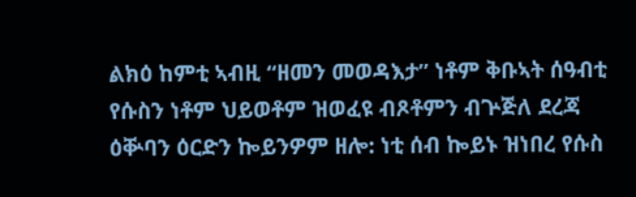ልክዕ ከምቲ ኣብዚ “ዘመን መወዳእታ” ነቶም ቅቡኣት ሰዓብቲ የሱስን ነቶም ህይወቶም ዝወፈዩ ብጾቶምን ብጕጅለ ደረጃ ዕቝባን ዕርድን ኰይንዎም ዘሎ: ነቲ ሰብ ኰይኑ ዝነበረ የሱስ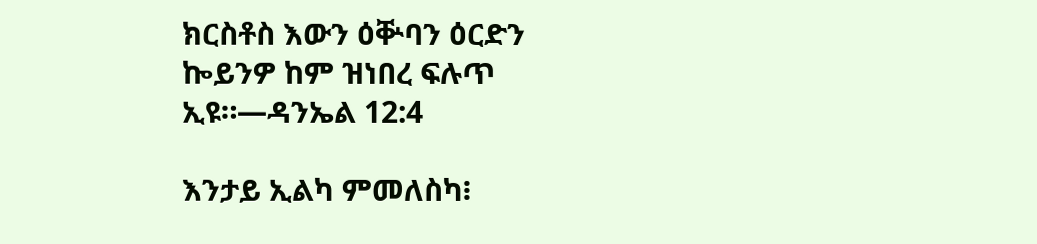ክርስቶስ እውን ዕቝባን ዕርድን ኰይንዎ ከም ዝነበረ ፍሉጥ ኢዩ።—ዳንኤል 12:4

እንታይ ኢልካ ምመለስካ፧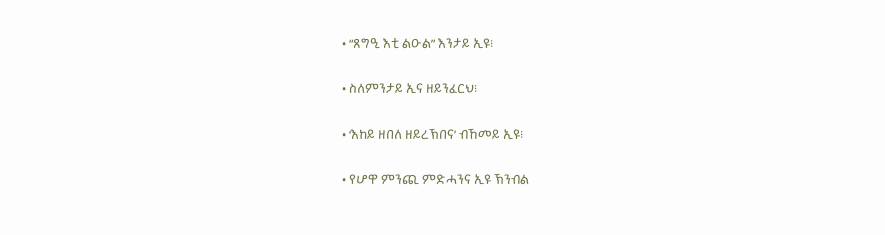• “ጸግዒ እቲ ልዑል” እንታይ ኢዩ፧

• ስለምንታይ ኢና ዘይንፈርህ፧

• ‘እከይ ዘበለ ዘይረኽበና’ ብኸመይ ኢዩ፧

• የሆዋ ምንጪ ምድሓንና ኢዩ ኽንብል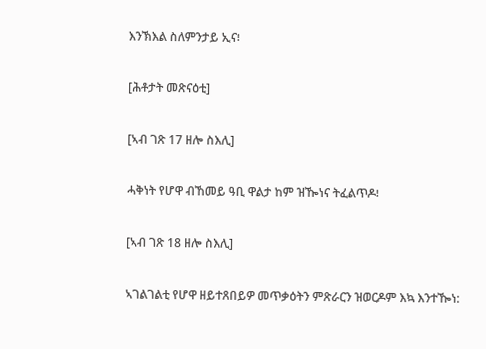እንኽእል ስለምንታይ ኢና፧

[ሕቶታት መጽናዕቲ]

[ኣብ ገጽ 17 ዘሎ ስእሊ]

ሓቅነት የሆዋ ብኸመይ ዓቢ ዋልታ ከም ዝዀነና ትፈልጥዶ፧

[ኣብ ገጽ 18 ዘሎ ስእሊ]

ኣገልገልቲ የሆዋ ዘይተጸበይዎ መጥቃዕትን ምጽራርን ዝወርዶም እኳ እንተዀነ: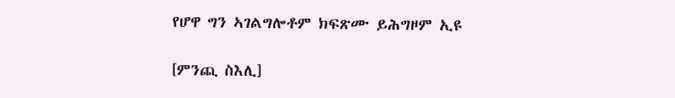የሆዋ ግን ኣገልግሎቶም ክፍጽሙ ይሕግዞም ኢዩ

[ምንጪ ስእሊ]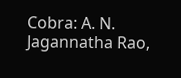Cobra: A. N. Jagannatha Rao,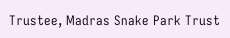Trustee, Madras Snake Park Trust